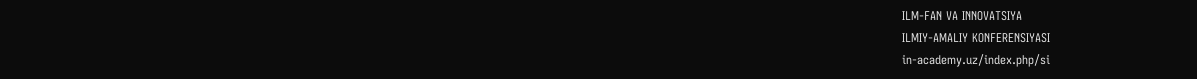ILM-FAN VA INNOVATSIYA
ILMIY-AMALIY KONFERENSIYASI
in-academy.uz/index.php/si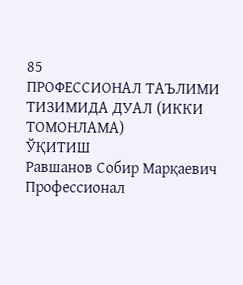85
ПРОФЕССИОНАЛ ТАЪЛИМИ ТИЗИМИДА ДУАЛ (ИККИ ТОМОНЛАМА)
ЎҚИТИШ
Равшанов Собир Марқаевич
Профессионал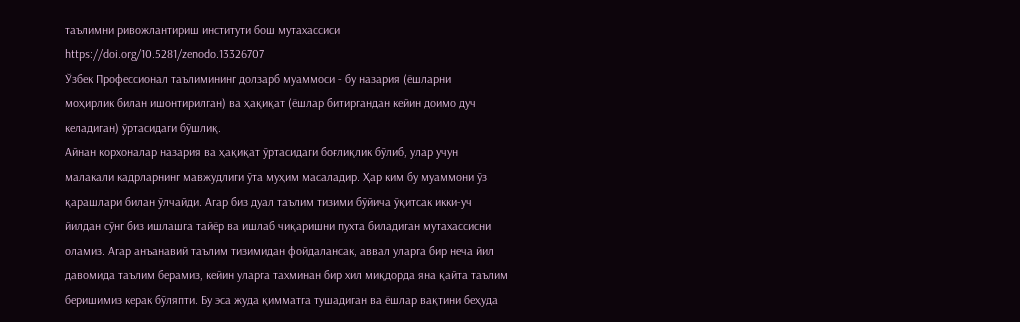таълимни ривожлантириш институти бош мутахассиси
https://doi.org/10.5281/zenodo.13326707
Ўзбек Профессионал таълимининг долзарб муаммоси - бу назария (ёшларни
моҳирлик билан ишонтирилган) ва ҳақиқат (ёшлар битиргандан кейин доимо дуч
келадиган) ўртасидаги бўшлиқ.
Айнан корхоналар назария ва ҳақиқат ўртасидаги боғлиқлик бўлиб, улар учун
малакали кадрларнинг мавжудлиги ўта муҳим масаладир. Ҳар ким бу муаммони ўз
қарашлари билан ўлчайди. Агар биз дуал таълим тизими бўйича ўқитсак икки-уч
йилдан сўнг биз ишлашга тайёр ва ишлаб чиқаришни пухта биладиган мутахассисни
оламиз. Агар анъанавий таълим тизимидан фойдалансак, аввал уларга бир неча йил
давомида таълим берамиз, кейин уларга тахминан бир хил миқдорда яна қайта таълим
беришимиз керак бўляпти. Бу эса жуда қимматга тушадиган ва ёшлар вақтини беҳуда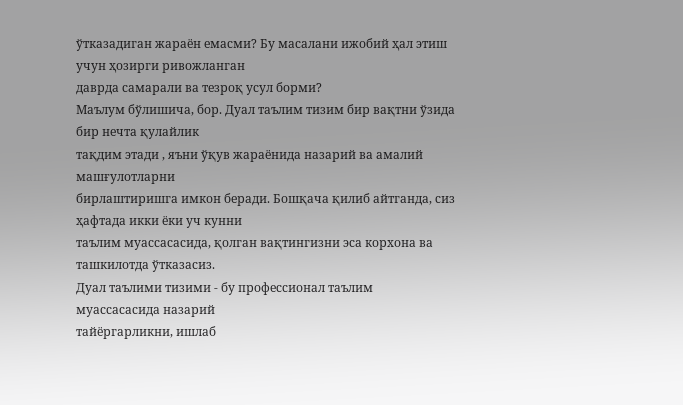ўтказадиган жараён емасми? Бу масалани ижобий ҳал этиш учун ҳозирги ривожланган
даврда самарали ва тезроқ усул борми?
Маълум бўлишича, бор. Дуал таълим тизим бир вақтни ўзида бир нечта қулайлик
тақдим этади , яъни ўқув жараёнида назарий ва амалий машғулотларни
бирлаштиришга имкон беради. Бошқача қилиб айтганда, сиз ҳафтада икки ёки уч кунни
таълим муассасасида, қолган вақтингизни эса корхона ва ташкилотда ўтказасиз.
Дуал таълими тизими - бу профессионал таълим муассасасида назарий
тайёргарликни, ишлаб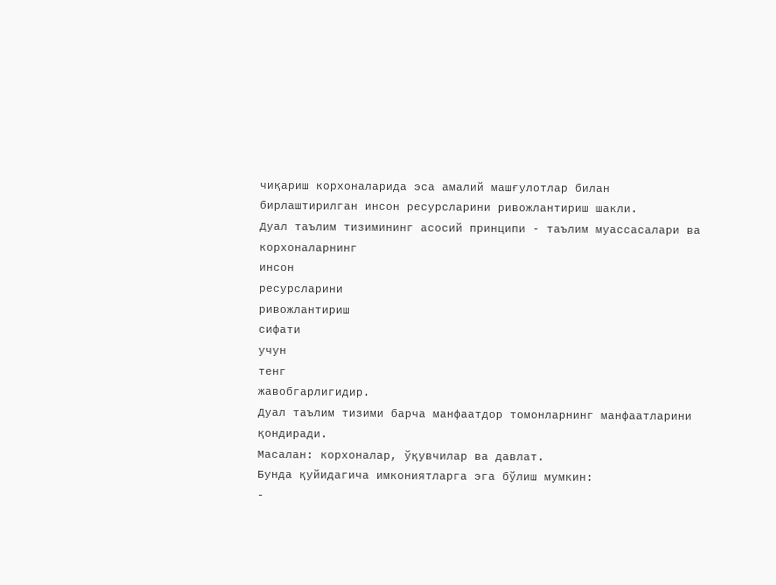чиқариш корхоналарида эса амалий машғулотлар билан
бирлаштирилган инсон ресурсларини ривожлантириш шакли.
Дуал таълим тизимининг асосий принципи - таълим муассасалари ва
корхоналарнинг
инсон
ресурсларини
ривожлантириш
сифати
учун
тенг
жавобгарлигидир.
Дуал таълим тизими барча манфаатдор томонларнинг манфаатларини қондиради.
Масалан: корхоналар, ўқувчилар ва давлат.
Бунда қуйидагича имкониятларга эга бўлиш мумкин:
-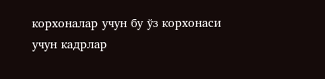корхоналар учун бу ўз корхонаси учун кадрлар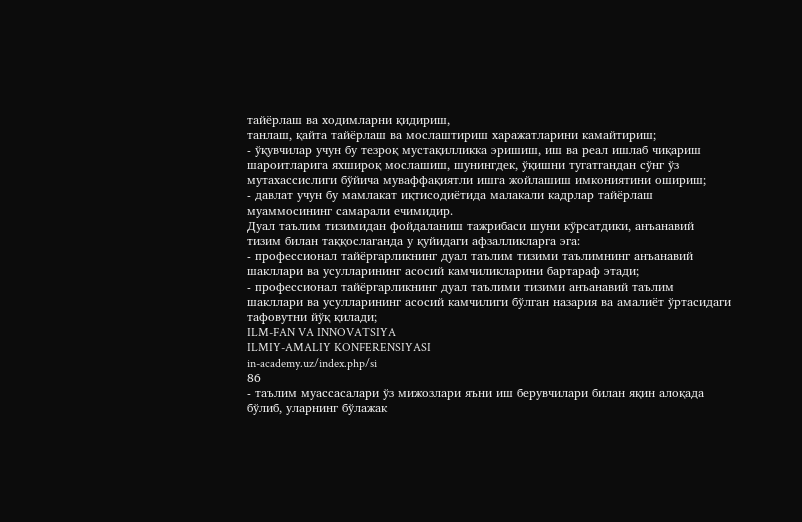тайёрлаш ва ходимларни қидириш,
танлаш, қайта тайёрлаш ва мослаштириш харажатларини камайтириш;
- ўқувчилар учун бу тезроқ мустақилликка эришиш, иш ва реал ишлаб чиқариш
шароитларига яхшироқ мослашиш, шунингдек, ўқишни тугатгандан сўнг ўз
мутахассислиги бўйича муваффақиятли ишга жойлашиш имкониятини ошириш;
- давлат учун бу мамлакат иқтисодиётида малакали кадрлар тайёрлаш
муаммосининг самарали ечимидир.
Дуал таълим тизимидан фойдаланиш тажрибаси шуни кўрсатдики, анъанавий
тизим билан таққослаганда у қуйидаги афзалликларга эга:
- профессионал тайёргарликнинг дуал таълим тизими таълимнинг анъанавий
шакллари ва усулларининг асосий камчиликларини бартараф этади;
- профессионал тайёргарликнинг дуал таълими тизими анъанавий таълим
шакллари ва усулларининг асосий камчилиги бўлган назария ва амалиёт ўртасидаги
тафовутни йўқ қилади;
ILM-FAN VA INNOVATSIYA
ILMIY-AMALIY KONFERENSIYASI
in-academy.uz/index.php/si
86
- таълим муассасалари ўз мижозлари яъни иш берувчилари билан яқин алоқада
бўлиб, уларнинг бўлажак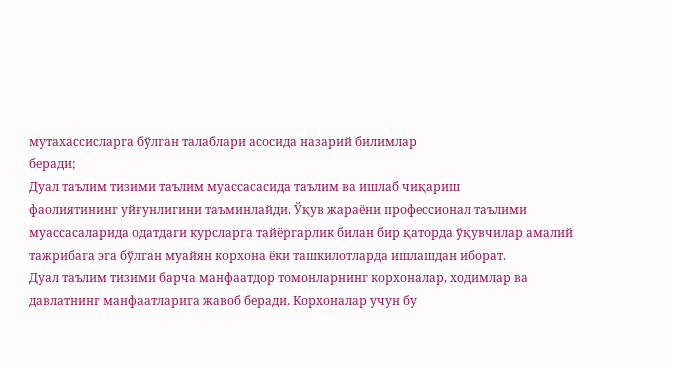мутахассисларга бўлган талаблари асосида назарий билимлар
беради;
Дуал таълим тизими таълим муассасасида таълим ва ишлаб чиқариш
фаолиятининг уйғунлигини таъминлайди. Ўқув жараёни профессионал таълими
муассасаларида одатдаги курсларга тайёргарлик билан бир қаторда ўқувчилар амалий
тажрибага эга бўлган муайян корхона ёки ташкилотларда ишлашдан иборат.
Дуал таълим тизими барча манфаатдор томонларнинг корхоналар, ходимлар ва
давлатнинг манфаатларига жавоб беради. Корхоналар учун бу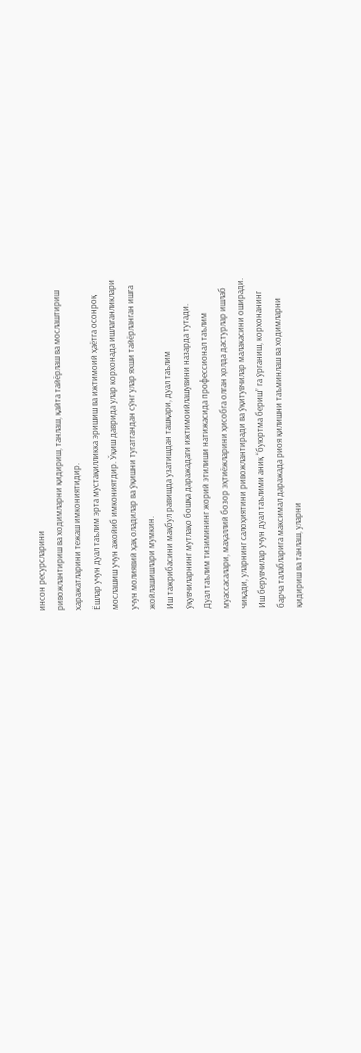инсон ресурсларини
ривожлантириш ва ходимларни қидириш, танлаш, қайта тайёрлаш ва мослаштириш
харажатларини тежаш имкониятидир.
Ёшлар учун дуал таълим эрта мустақилликка эришиш ва ижтимоий ҳаётга осонроқ
мослашиш учун ажойиб имкониятдир. Ўқиш даврида улар корхонада ишлаганликлари
учун молиявий ҳақ оладилар ва ўқишни тугатгандан сўнг улар яхши тайёрланган ишга
жойлашишлари мумкин.
Иш тажрибасини мақбул равишда узатишдан ташқари, дуал таълим
ўқувчиларнинг мутлақо бошқа даражадаги ижтимоийлашувини назарда тутади.
Дуал таълим тизимининг жорий этилиши натижасида профессионал таълим
муассасалари, маҳаллий бозор эҳтиёжларини ҳисобга олган ҳолда дастурлар ишлаб
чиқади, уларнинг салоҳиятини ривожлантиради ва ўқитувчилар малакасини оширади.
Иш берувчилар учун дуал таълими аниқ “буюртма бериш” га ўрганиш, корхонанинг
барча талабларига максимал даражада риоя қилишни таъминлаш ва ходимларни
қидириш ва танлаш, уларни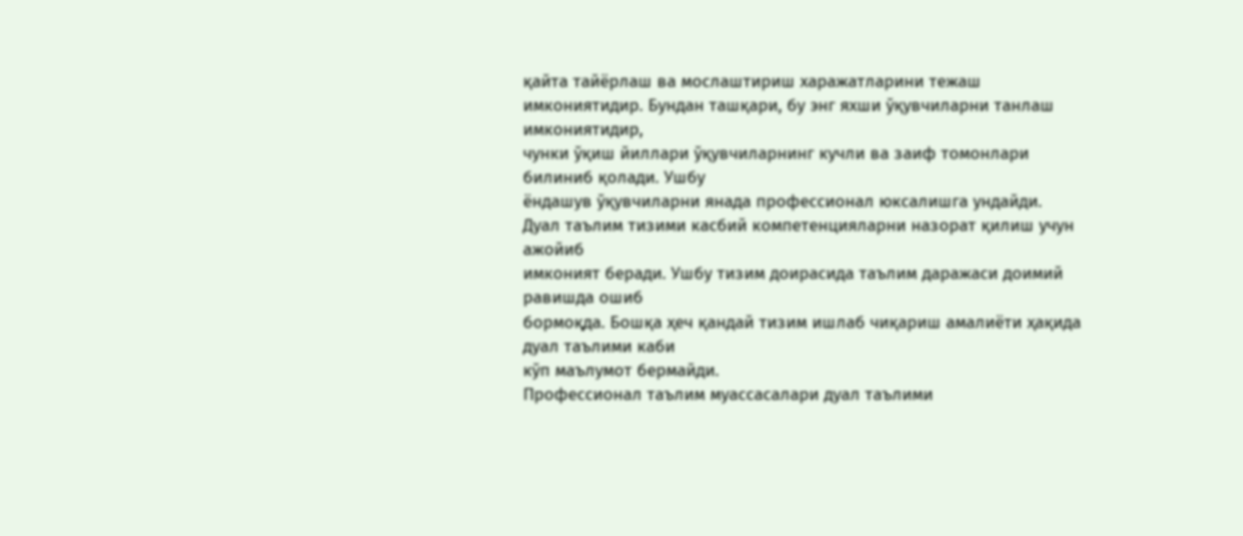қайта тайёрлаш ва мослаштириш харажатларини тежаш
имкониятидир. Бундан ташқари, бу энг яхши ўқувчиларни танлаш имкониятидир,
чунки ўқиш йиллари ўқувчиларнинг кучли ва заиф томонлари билиниб қолади. Ушбу
ёндашув ўқувчиларни янада профессионал юксалишга ундайди.
Дуал таълим тизими касбий компетенцияларни назорат қилиш учун ажойиб
имконият беради. Ушбу тизим доирасида таълим даражаси доимий равишда ошиб
бормоқда. Бошқа ҳеч қандай тизим ишлаб чиқариш амалиёти ҳақида дуал таълими каби
кўп маълумот бермайди.
Профессионал таълим муассасалари дуал таълими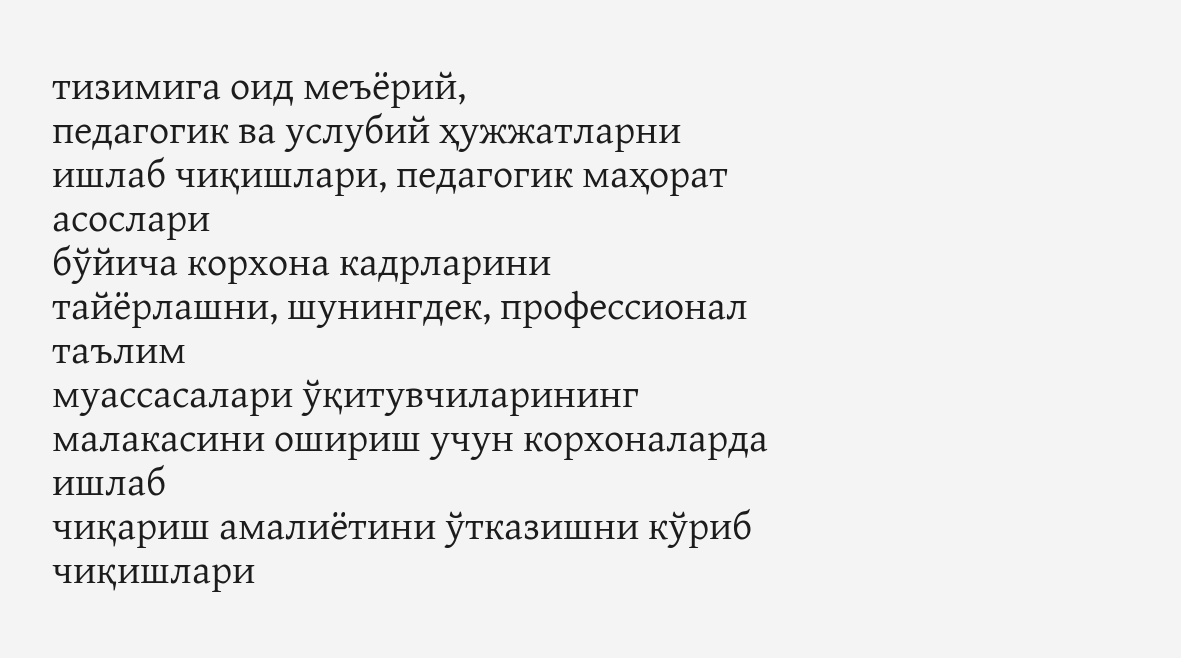тизимига оид меъёрий,
педагогик ва услубий ҳужжатларни ишлаб чиқишлари, педагогик маҳорат асослари
бўйича корхона кадрларини тайёрлашни, шунингдек, профессионал таълим
муассасалари ўқитувчиларининг малакасини ошириш учун корхоналарда ишлаб
чиқариш амалиётини ўтказишни кўриб чиқишлари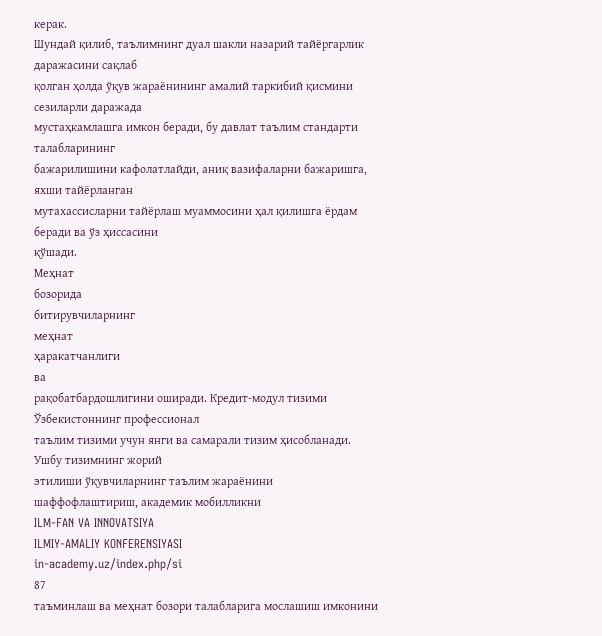керак.
Шундай қилиб, таълимнинг дуал шакли назарий тайёргарлик даражасини сақлаб
қолган ҳолда ўқув жараёнининг амалий таркибий қисмини сезиларли даражада
мустаҳкамлашга имкон беради, бу давлат таълим стандарти талабларининг
бажарилишини кафолатлайди, аниқ вазифаларни бажаришга, яхши тайёрланган
мутахассисларни тайёрлаш муаммосини ҳал қилишга ёрдам беради ва ўз ҳиссасини
қўшади.
Меҳнат
бозорида
битирувчиларнинг
меҳнат
ҳаракатчанлиги
ва
рақобатбардошлигини оширади. Кредит-модул тизими Ўзбекистоннинг профессионал
таълим тизими учун янги ва самарали тизим ҳисобланади. Ушбу тизимнинг жорий
этилиши ўқувчиларнинг таълим жараёнини шаффофлаштириш, академик мобилликни
ILM-FAN VA INNOVATSIYA
ILMIY-AMALIY KONFERENSIYASI
in-academy.uz/index.php/si
87
таъминлаш ва меҳнат бозори талабларига мослашиш имконини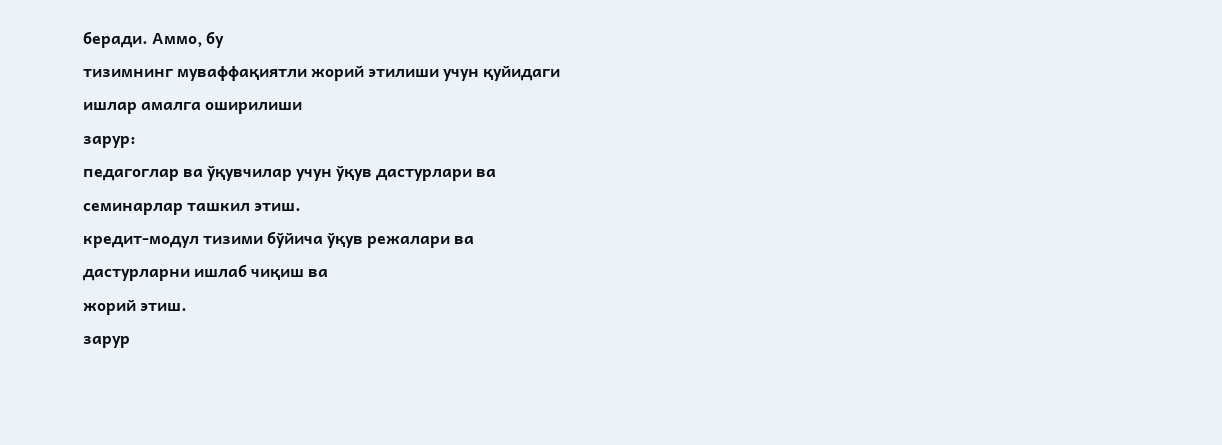беради. Аммо, бу
тизимнинг муваффақиятли жорий этилиши учун қуйидаги ишлар амалга оширилиши
зарур:
педагоглар ва ўқувчилар учун ўқув дастурлари ва семинарлар ташкил этиш.
кредит-модул тизими бўйича ўқув режалари ва дастурларни ишлаб чиқиш ва
жорий этиш.
зарур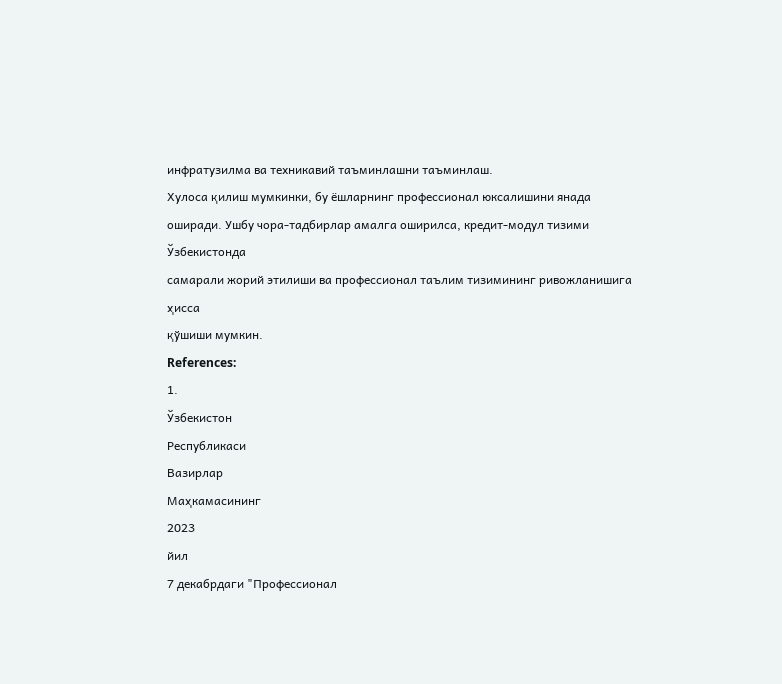инфратузилма ва техникавий таъминлашни таъминлаш.
Хулоса қилиш мумкинки, бу ёшларнинг профессионал юксалишини янада
оширади. Ушбу чора-тадбирлар амалга оширилса, кредит-модул тизими Ўзбекистонда
самарали жорий этилиши ва профессионал таълим тизимининг ривожланишига ҳисса
қўшиши мумкин.
References:
1.
Ўзбекистон
Республикаси
Вазирлар
Маҳкамасининг
2023
йил
7 декабрдаги "Профессионал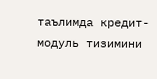таълимда кредит-модуль тизимини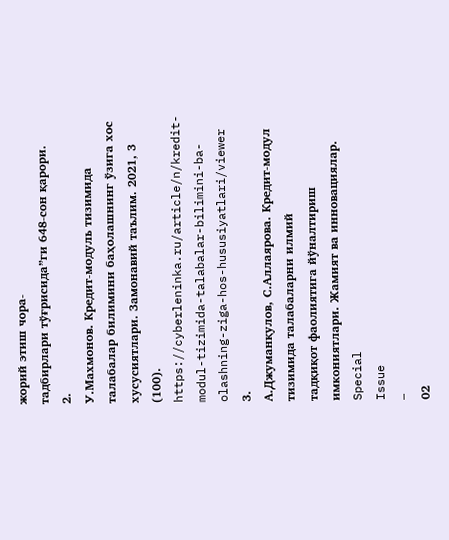жорий этиш чора-
тадбирлари тўғрисида”ги 648-сон қарори.
2.
У.Махмонов. Кредит-модуль тизимида талабалар билимини баҳолашнинг ўзига хос
хусусиятлари. Замонавий таълим. 2021, 3 (100).
https://cyberleninka.ru/article/n/kredit-
modul-tizimida-talabalar-bilimini-ba-olashning-ziga-hos-hususiyatlari/viewer
3.
А.Джуманқулов, С.Аллаярова. Кредит-модул тизимида талабаларни илмий
тадқиқот фаолиятига йўналтириш имкониятлари. Жамият ва инновациялар. Special
Issue
–
02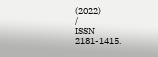(2022)
/
ISSN
2181-1415.